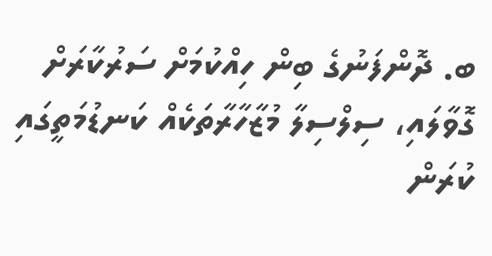ބ. ދޮންފަނުގެ ބިން ހިއްކުމަށް ސަރުކާރަށް ގޮވާލައި، ސިލްސިލާ މުޒާހާރާތަކެއް ކަނޑުމަތީގައި ކުރަން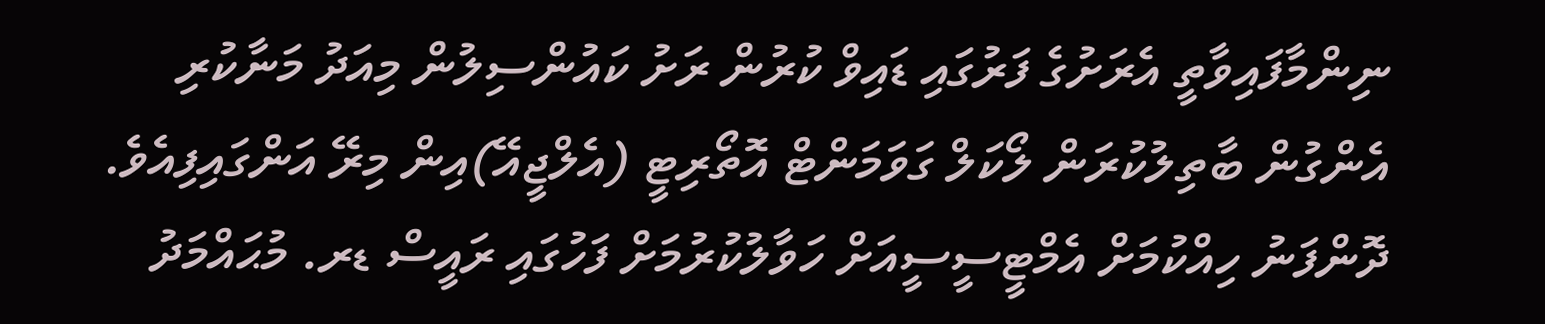ނިންމާފައިވާތީ އެރަށުގެ ފަރުގައި ޑައިވް ކުރުން ރަށު ކައުންސިލުން މިއަދު މަނާކުރި އެންގުން ބާތިލުކުރަން ލޯކަލް ގަވަމަންޓް އޮތޯރިޓީ (އެލްޖީއޭ)އިން މިރޭ އަންގައިފިއެވެ.
ދޮންފަނު ހިއްކުމަށް އެމްޓީސީސީއަށް ހަވާލުކުރުމަށް ފަހުގައި ރައީސް ޑރ. މުޙައްމަދު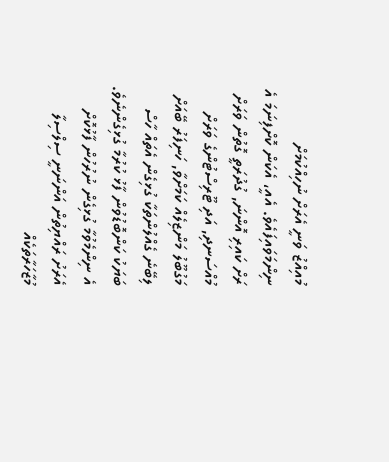މުއިއްޒު ވަނީ އެރަށް ނުހިއްކުމަށް ނިންމަވައިފައެވެ. އެއީ، އެކަން ކޮށްފިނަމަ އެ ރަށް ކައިރި އޮންނަ, ގުދުރަތީ ގޮތުން ވަރަށް މުއްސަނދި, އަދި ޓޫރިސްޓުންގެ ވަރަށް މަގުބޫލު މަންޒިލެއް ކަމަށްވާ, ހަނިފަރު ބޭއަށް ލިބޭނެ ގެއްލުންތަކާ ގުޅިގެން އެތައް ހާސް ބަޔަކު ކަންބޮޑުވުން ފާޅު ކުރުމާ ގުޅިގެންނެވެ.
އެ ނިންމެވުމާ ގުޅިގެން ނުރުހުން ފާޅުކޮށް އެރަށު ރައްޔިތުން އަންނަނީ ސިލްސިލާ މުޒާހަރާތަކެއް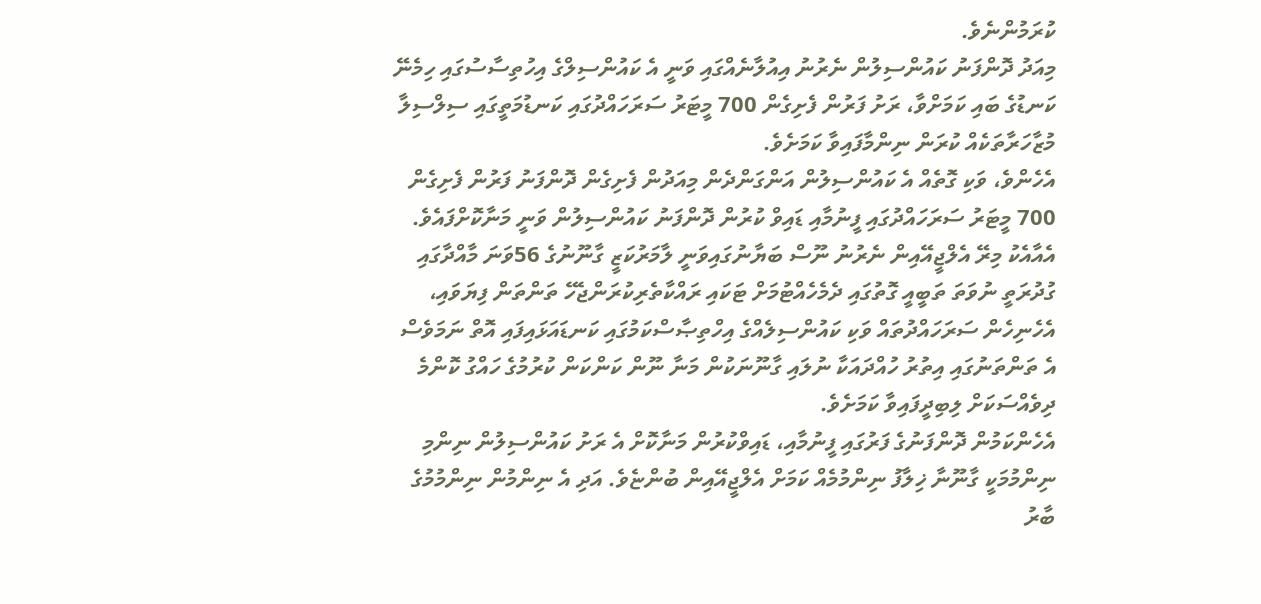ކުރަމުންނެވެ.
މިއަދު ދޮންފަނު ކައުންސިލުން ނެރުނު އިއުލާނެއްގައި ވަނީ އެ ކައުންސިލްގެ އިހުތިސާސުގައި ހިމެނޭ ކަނޑުގެ ބައި ކަމަށްވާ، ރަށު ފަރުން ފެށިގެން 700 މީޓަރު ސަރަހައްދުގައި ކަނޑުމަތީގައި ސިލްސިލާ މުޒާހަރާތަކެއް ކުރަން ނިންމާފައިވާ ކަމަށެވެ.
އެހެންވެ، ވަކި ގޮތެއް އެ ކައުންސިލުން އަންގަންދެން މިއަދުން ފެށިގެން ދޮންފަނު ފަރުން ފެށިގެން 700 މީޓަރު ސަރަހައްދުގައި ފީނުމާއި ޑައިވް ކުރުން ދޮންފަނު ކައުންސިލުން ވަނީ މަނާކޮށްފައެވެ.
އެއާއެކު މިރޭ އެލްޖީއޭއިން ނެރުނު ނޫސް ބަޔާނުގައިވަނީ ލާމަރުކަޒީ ގާނޫނުގެ 56ވަނަ މާއްދާގައި ގުދުރަތީ ނުވަތަ ތަބީއީ ގޮތުގައި ދެމެހެއްޓުމަށް ޓަކައި ރައްކާތެރިކުރަންޖެހޭ ތަންތަން ފިޔަވައި، އެހެނިހެން ސަރަހައްދުތައް ވަކި ކައުންސިލެއްގެ އިހްތިޞާސްކަމުގައި ކަނޑައަޅައިފައި އޮތް ނަމަވެސް އެ ތަންތަނުގައި އިތުރު ހުއްދައަކާ ނުލައި ގާނޫނަކުން މަނާ ނޫން ކަންކަން ކުރުމުގެ ހައްގު ކޮންމެ ދިވެއްސަކަށް ލިބިދީފައިވާ ކަމަށެވެ.
އެހެންކަމުން ދޮންފަނުގެ ފަރުގައި ފީނުމާއި، ޑައިވްކުރުން މަނާކޮށް އެ ރަށު ކައުންސިލުން ނިންމި ނިންމުމަކީ ގާނޫނާ ޚިލާފު ނިންމުމެއް ކަމަށް އެލްޖީއޭއިން ބުންޏެވެ. އަދި އެ ނިންމުން ނިންމުމުގެ ބާރު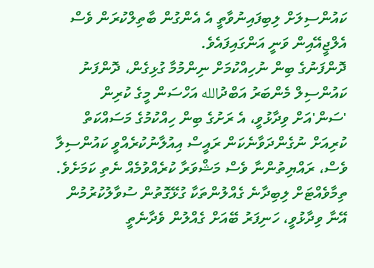ކައުންސިލަށް ލިބިފައިނުވާތީ އެ އެންގުން ބާތިލްކުރަން ވެސް އެލްޖީއޭއިން ވަނީ އަންގައިފައެވެ.
ދޮންފަނުގެ ބިން ނުހިއްކުމަށް ނިންމުމާ ގުޅިގެން، ދޮންފަނު ކައުންސިލް މެންބަރު އަބްދުالله އަހްސަން މީގެ ކުރިން 'ސަން'އަށް ވިދާޅުވީ، އެ ރަށުގެ ބިން ހިއްކުމުގެ މަސައްކަތް ކުރިއަށް ނުގެންދަވާނެކަން ރައީސް އިއުލާނުކުރެއްވީ ކައުންސިލާ ވެސް، ރައްޔިތުންނާ ވެސް މަޝްވަރާ ކުރެއްވުމެއް ނެތި ކަމަށެވެ.
ތިމާވެއްޓަށް ލިބިދާނެ ގެއްލުންތަކާ ގުޅޭގޮތުން ސުވާލުކުރުމުން އޭނާ ވިދާޅުވީ، ހަނިފަރު ބޭއަށް ގެއްލުން ވެދާނެތީ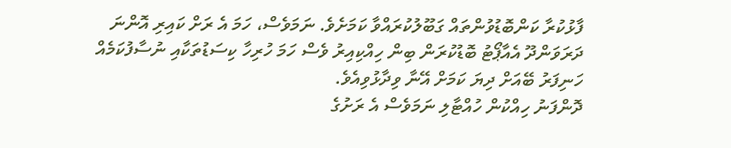ފާޅުކުރާ ކަންބޮޑުވުންތައް ގަބޫލުކުރައްވާ ކަމަށެވެ. ނަމަވެސް، ހަމަ އެ ރަށް ކައިރި އޮންނަ ދަރަވަންދޫ އެއާޕޯޓު ބޮޑުކުރަން ބިން ހިއްކިއިރު ވެސް ހަމަ ހުރިހާ ކިސަޑުތަކާއި ނުސާފުކަމެއް ހަނިފަރު ބޭއަށް ދިޔަ ކަމަށް އޭނާ ވިދާޅުވިއެވެ.
ދޮންފަނު ހިއްކުން ހުއްޓާލި ނަމަވެސް އެ ރަށުގެ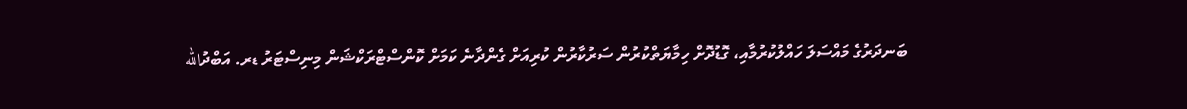ބަނދަރުގެ މައްސަލަ ހައްލުކުރުމާއި، ގޮޑުދޮށް ހިމާޔަތްކުރުން ސަރުކާރުން ކުރިއަށް ގެންދާނެ ކަމަށް ކޮންސްޓްރަކްޝަން މިނިސްޓަރު ޑރ. އަބްދުالله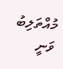މުއްތަލިބު ވަނީ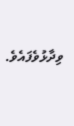ވިދާޅުވެފައެވެ.